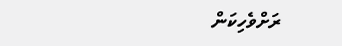ރަށްވެހިކަން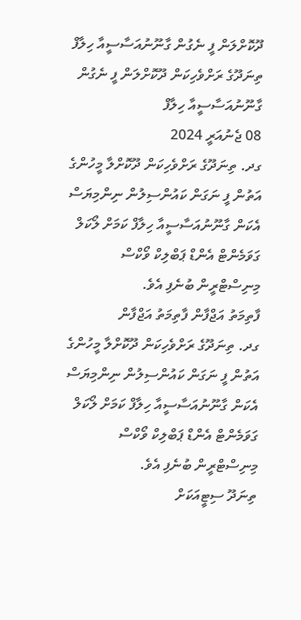ދޫކޮށްލަން ފީ ނެގުން ގާނޫނުއަސާސީއާ ހިލާފް
ތިނަދޫގެ ރަށްވެހިކަން ދޫކޮށްލަން ފީ ނެގުން ގާނޫނުއަސާސީއާ ހިލާފް
08 ޖެނުއަރީ 2024
ގދ. ތިނަދޫގެ ރަށްވެހިކަން ދޫކޮށްލާ މީހުންގެ އަތުން ފީ ނަގަން ކައުންސިލުން ނިންމިޔަސް އެކަން ގާނޫނުއަސާސީއާ ހިލާފް ކަމަށް ލޯކަލް ގަވަމެންޓް އެންޑް ޕަބްލިކް ވޯކްސް މިނިސްޓްރީން ބުނެފި އެވެ.
ފާތިމަތު އަޖްފާން ފާތިމަތު އަޖްފާން
ގދ. ތިނަދޫގެ ރަށްވެހިކަން ދޫކޮށްލާ މީހުންގެ އަތުން ފީ ނަގަން ކައުންސިލުން ނިންމިޔަސް އެކަން ގާނޫނުއަސާސީއާ ހިލާފް ކަމަށް ލޯކަލް ގަވަމެންޓް އެންޑް ޕަބްލިކް ވޯކްސް މިނިސްޓްރީން ބުނެފި އެވެ.
ތިނަދޫ ސިޓީއަކަށް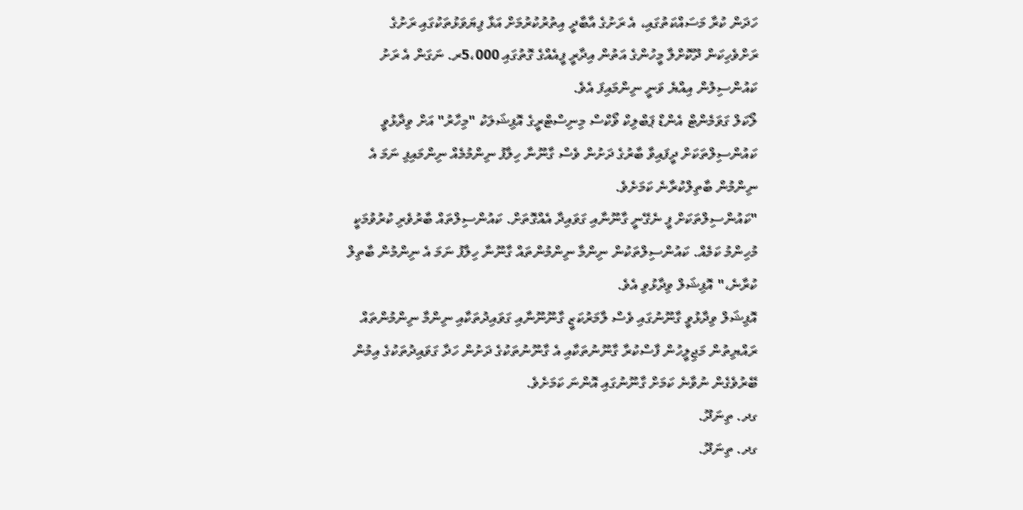ހަދަން ކުރާ މަސައްކަތުގައި، އެ ރަށުގެ އާބާދީ އިތުރުކުރުމަށް އަޅާ ފިޔަވަޅުތަކުގައި ރަށުގެ ރަށްވެހިކަން ދޫކޮށްލާ މީހުންގެ އަތުން އިދާރީ ފީއެއްގެ ގޮތުގައި 5،000ރ. ނަގަން އެ ރަށު ކައުންސިލުން އިއްޔެ ވަނީ ނިންމައިފަ އެވެ.
ލޯކަލް ގަވަމެންޓް އެންޑް ޕަބްލިކް ވޯކްސް މިނިސްޓްރީގެ އޮފިޝަލަކު "މިހާރު" އަށް ވިދާޅުވީ ކައުންސިލްތަކަށް ދީފައިވާ ބާރުގެ ދަށުން ވެސް ގާނޫނާ ހިލާފު ނިންމުމެއް ނިންމައިފި ނަމަ އެ ނިންމުން ބާތިލްކުރާނެ ކަމަށެވެ.
"ކައުންސިލްތަކަށް ފީ ނެގޭނީ ގާނޫނާއި ގަވައިދާ އެއްގޮތަށް. ކައުންސިލްތައް ބާރުވެރި ކުރުވުމަކީ މުހިންމު ކަމެއް. ކައުންސިލްތަކުން ނިންމާ ނިންމުންތައް ގާނޫނާ ހިލާފު ނަމަ އެ ނިންމުން ބާތިލް ކުރާނެ،" އޮފިޝަލް ވިދާޅުވި އެވެ.
އޮފިޝަލް ވިދާޅުވީ ގާނޫނުގައި ވެސް ލާމަރުކަޒީ ގާނޫނޫނާއި ގަވައިދުތަކާއި ނިންމާ ނިންމުންތައް ރައްޔިތުން މަޖިލީހުން ފާސްކުރާ ގާނޫނުތަކާއި އެ ގާނޫނުތަކުގެ ދަށުން ހަދާ ގަވައިދުތަކުގެ އިމުން ބޭރުވެގެން ނުވާނެ ކަމަށް ގާނޫނުގައި އޮންނަ ކަމަށެވެ.
ގދ. ތިނަދޫ.
ގދ. ތިނަދޫ.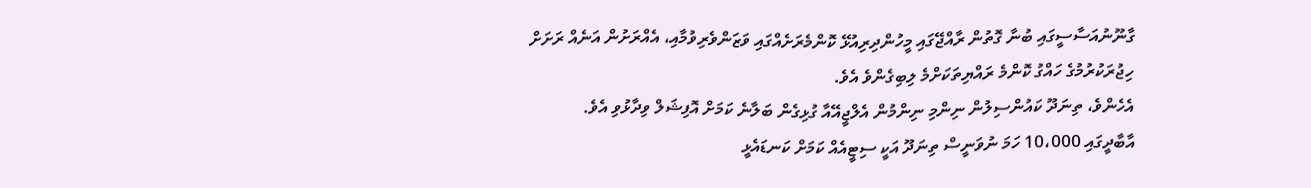ގާނޫނުއަސާސީގައި ބުނާ ގޮތުން ރާއްޖޭގައި މީހުންދިރިއުޅޭ ކޮންމެރަށެއްގައި ވަޒަންވެރިވުމާއި، އެއްރަށުން އަނެއް ރަށަށް ހިޖުރަކުރުމުގެ ހައްގު ކޮންމެ ރައްޔިތަކަށްމެ ލިބިގެންވެ އެވެ.
އެހެންވެ، ތިނަދޫ ކައުންސިލުން ނިންމި ނިންމުން އެލްޖީއޭއާ ގުޅިގެން ބަލާނެ ކަމަށް އޮފިޝަލް ވިދާޅުވި އެވެ.
އާބާދީގައި 10،000 ހަމަ ނުވަނީސް ތިނަދޫ އަކީ ސިޓީއެއް ކަމަށް ކަނޑައެޅީ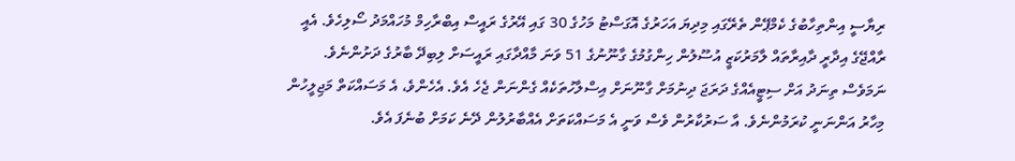ރިޔާސީ އިންތިހާބުގެ ކެމްޕޭން ތެރޭގައި މިދިޔަ އަހަރުގެ އޮގަސްޓު މަހުގެ 30 ގައި އޭރުގެ ރައީސް އިބްރާހިމް މުހައްމަދު ސޯލިހެވެ. އެއީ ރާއްޖޭގެ އިދާރީ ދާއިރާތައް ލާމަރުކަޒީ އުސޫލުން ހިންގުމުގެ ގާނޫނުގެ 51 ވަނަ މާއްދާގައި ރައީސަށް ލިބިދޭ ބާރުގެ ދަށުންނެވެ.
ނަމަވެސް ތިނަދު އަށް ސިޓީއެއްގެ ދަރަޖަ ދިނުމަށް ގާނޫނަށް އިސްލާހުތަކެއް ގެންނަން ޖެހެ އެވެ. އެހެންވެ، އެ މަސައްކަތް މަޖިލީހުން މިހާރު އަންނަނީ ކުރަމުންނެވެ. އާ ސަރުކާރުން ވެސް ވަނީ އެ މަސައްކަތަށް އެއްބާރުލުން ދޭނެ ކަމަށް ބުނެފަ އެވެ.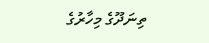ތިނަދޫގެ މިހާރުގެ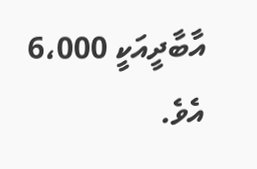އާބާދީއަކީ 6،000 އެވެ.